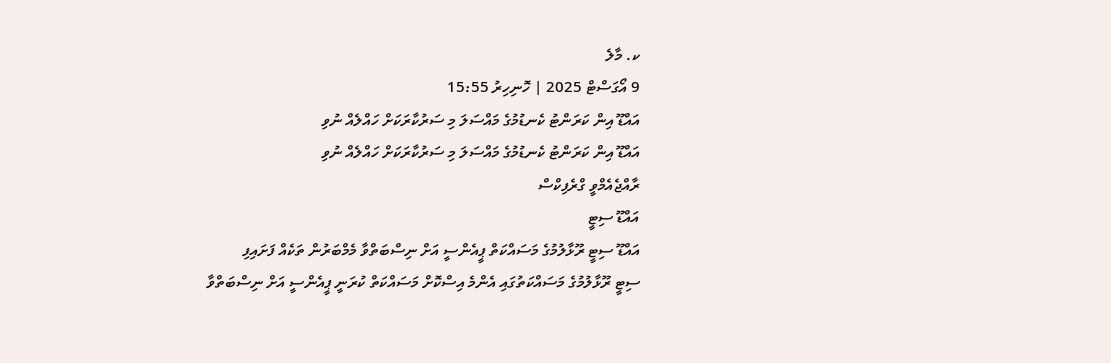ކ. މާލެ
9 އޯގަސްޓް 2025 | ހޮނިހިރު 15:55
އައްޑޫ އިން ކަރަންޓު ކެނޑުމުގެ މައްސަލަ މި ސަރުކާރަކަށް ހައްލެއް ނުވި
އައްޑޫ އިން ކަރަންޓު ކެނޑުމުގެ މައްސަލަ މި ސަރުކާރަކަށް ހައްލެއް ނުވި
ރާއްޖެއެމްވީ ގްރެފިކްސް
އައްޑޫ ސިޓީ
އައްޑޫ ސިޓީ ރޫޅާލުމުގެ މަސައްކަތް ޕީއެންސީ އަށް ނިސްބަތްވާ މެމްބަރުން ތަކެއް ފަށައިފި
ސިޓީ ރޫޅާލުމުގެ މަސައްކަތުގައި އެންމެ އިސްކޮށް މަސައްކަތް ކުރަނީ ޕީއެންސީ އަށް ނިސްބަތްވާ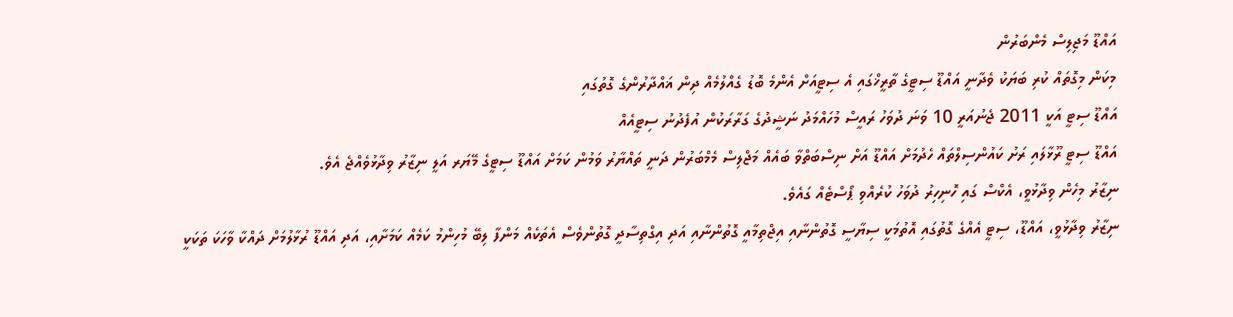އައްޑޫ މަޖިލިސް މެންބަރުން
މިކަން މިގޮތައް ކުރި ބަޔަކު ވެދާނީ އައްޑޫ ސިޓީގެ ތާރީޚްގައި އެ ސިޓީއަށް އެންމެ ބޮޑު ގެއްލުމެއް ދިން ޣައްދާރުންގެ ގޮތުގައި
އައްޑޫ ސިޓީ އަކީ 2011 ޖެނުއަރީ 10 ވަނަ ދުވަހު ރައީސް މުހައްމަދު ނަޝީދުގެ ގަރާރަކުން އުފެދުނު ސިޓީއެއް
އައްޑޫ ސިޓީ ރޫޅާލައި ރަށު ކައުންސިލްތައް ހެދުމަށް އައްޑޫ އަށް ނިސްބަތްވާ ބައެއް މަޖްލިސް މެމްބަރުން ދަނީ ތައްޔާރު ވަމުން ކަމަށް އައްޑޫ ސިޓީގެ މޭޔަރ އަލީ ނިޒާރު ވިދާޅުވެއްޖެ އެވެ.
ނިޒާރު މިހެން ވިދާޅުވީ، އެކްސް ގައި ހޮނިހިރު ދުވަހު ކުރެއްވި ޕޯސްޓެއް ގައެވެ.
ނިޒާރު ވިދާޅުވީ، އައްޑޫ، ސިޓީ އެއްގެ ގޮތުގައި އޮތުމަކީ ސިޔާސީ ގޮތުންނާއި އިޖްތިމާއީ ގޮތުންނާއި އަދި އިގްތިސާދީ ގޮތުންވެސް އެތަކެއް މަންފާ ލިބޭ މުހިންމު ކަމެއް ކަމަށާއި، އަދި އައްޑޫ ރުޅާލުމަށް ދައްކާ ވާހަކަ ތަކަކީ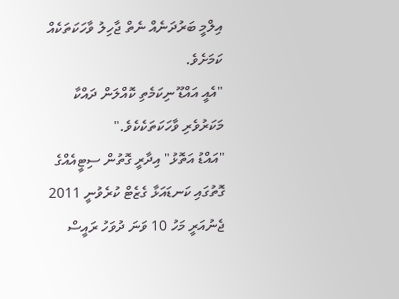އިލްމީ ބަރުދަނެއް ނެތް ޖާހިލު ވާހަކަތަކެއް ކަމަށެވެ.
"އެއީ އައްޑޫ ނިކަމެތި ކޮއްލަން ދައްކާ މަކަރުވެރި ވާހަކަތަކެކެވެ."
"އައްޑު އަތޮޅު" އިދާރީ ގޮތުން ސިޓީއެއްގެ ގޮތުގައި ކަނޑައަޅާ ގެޒެޓް ކުރެވުނީ 2011 ޖެނުއަރީ މަހު 10 ވަނަ ދުވަހު ރައީސް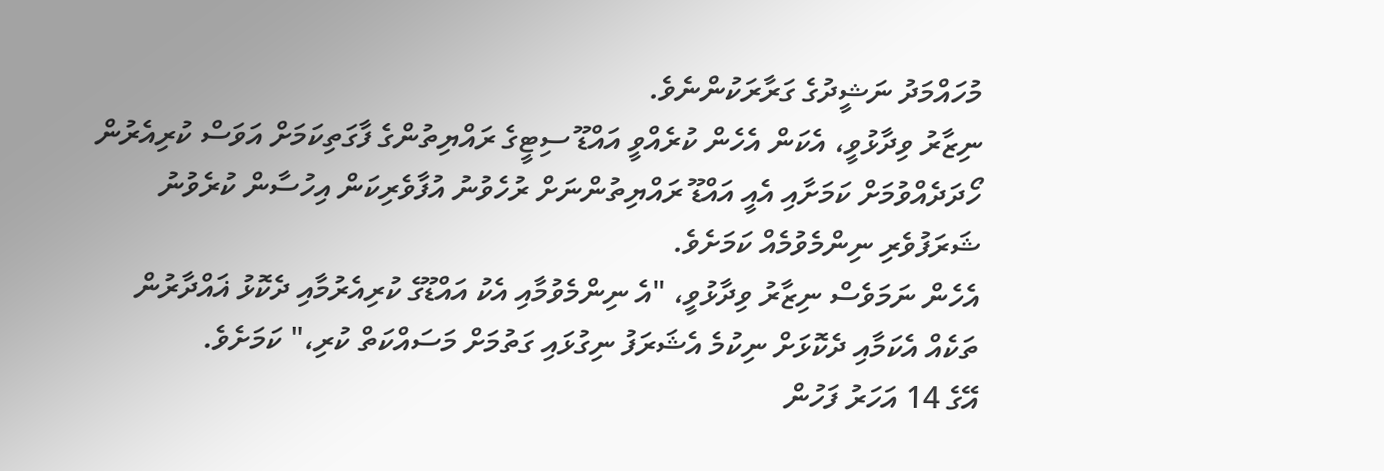މުހައްމަދު ނަޝީދުގެ ގަރާރަކުންނެވެ.
ނިޒާރު ވިދާޅުވީ، އެކަން އެހެން ކުރެއްވީ އައްޑޫ ސިޓީގެ ރައްޔިތުންގެ ފާގަތިކަމަށް އަވަސް ކުރިއެރުން ހޯދަދެއްވުމަށް ކަމަށާއި އެއީ އައްޑޫ ރައްޔިތުންނަށް ރުހެވުނު އުފާވެރިކަން އިހުސާން ކުރެވުނު ޝަރަފުވެރި ނިންމެވުމެއް ކަމަށެވެ.
އެހެން ނަމަވެސް ނިޒާރު ވިދާޅުވީ، "އެ ނިންމެވުމާއި އެކު އައްޑޫގެ ކުރިއެރުމާއި ދެކޮޅު ޣައްދާރުން ތަކެއް އެކަމާއި ދެކޮޅަށް ނިކުމެ އެޝަރަފު ނިގުޅައި ގަތުމަށް މަސައްކަތް ކުރި،" ކަމަށެވެ.
އޭގެ 14 އަހަރު ފަހުން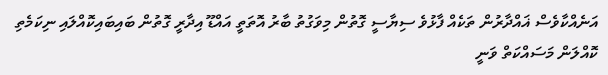އަނެއްކާވެސް ޣައްދާރުން ތަކެއް ފާޅުވެ ސިޔާސީ ގޮތުން މިވަގުތު ބާރު އޮތަތީ އައްޑޫ އިދާރީ ގޮތުން ބައިބައިކޮއްލައި ނިކަމެތި ކޮއްލަން މަސައްކަތް ވަނީ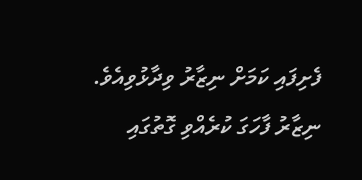ފެށިފައި ކަމަށް ނިޒާރު ވިދާޅުވިއެވެ.
ނިޒާރު ފާހަގަ ކުރެއްވި ގޮތުގައި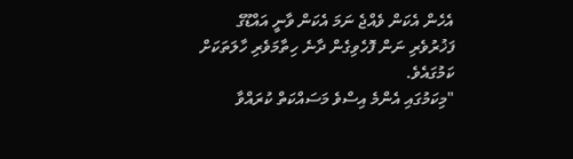އެހެން އެކަން ވެއްޖެ ނަމަ އެކަން ވާނީ އައްޑޫގެ ފަޚުރުވެރި ނަން ފޮހެވިގެން ދާނެ ހިތާމަވެރި ހާލަތަކަށް ކަމުގައެވެ.
"މިކަމުގައި އެންމެ އިސްވެ މަސައްކަތް ކުރައްވާ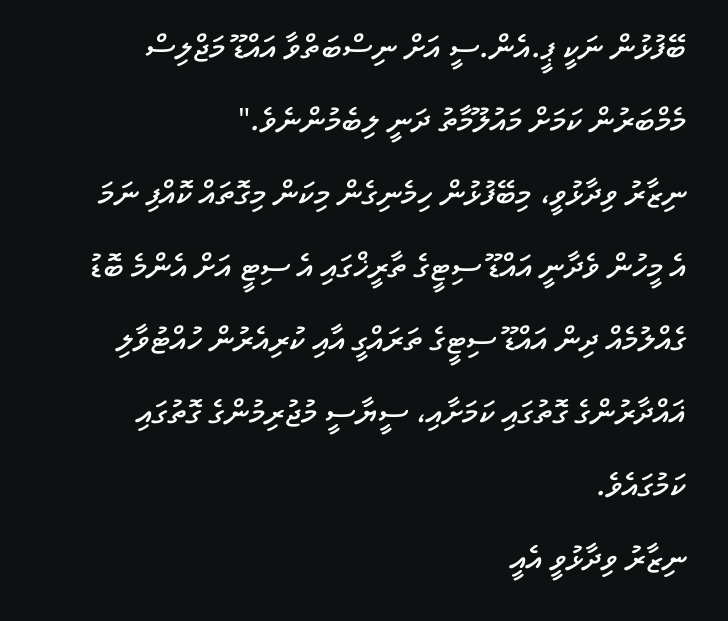ބޭފުޅުން ނަކީ ޕީ.އެން.ސީ އަށް ނިސްބަތްވާ އައްޑޫ މަޖްލިސް މެމްބަރުން ކަމަށް މައުލޫމާތު ދަނީ ލިބެމުންނެވެ."
ނިޒާރު ވިދާޅުވީ، މިބޭފުޅުން ހިމެނިގެން މިކަން މިގޮތައް ކޮއްފި ނަމަ އެ މީހުން ވެދާނީ އައްޑޫ ސިޓީގެ ތާރީޚްގައި އެ ސިޓީ އަށް އެންމެ ބޮޑު ގެއްލުމެއް ދިން އައްޑޫ ސިޓީގެ ތަރައްގީ އާއި ކުރިއެރުން ހުއްޓުވާލި ޣައްދާރުންގެ ގޮތުގައި ކަމަށާއި، ސީޔާސީ މުޖުރިމުންގެ ގޮތުގައި ކަމުގައެވެ.
ނިޒާރު ވިދާޅުވީ އެއީ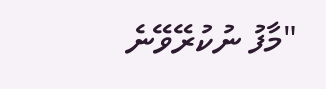"މާފު ނުކުރޭވޭނެ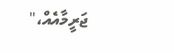ޖަރީމާއެއް،"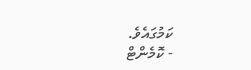ކަމުގައެވެ.
- ކޮމެންޓް